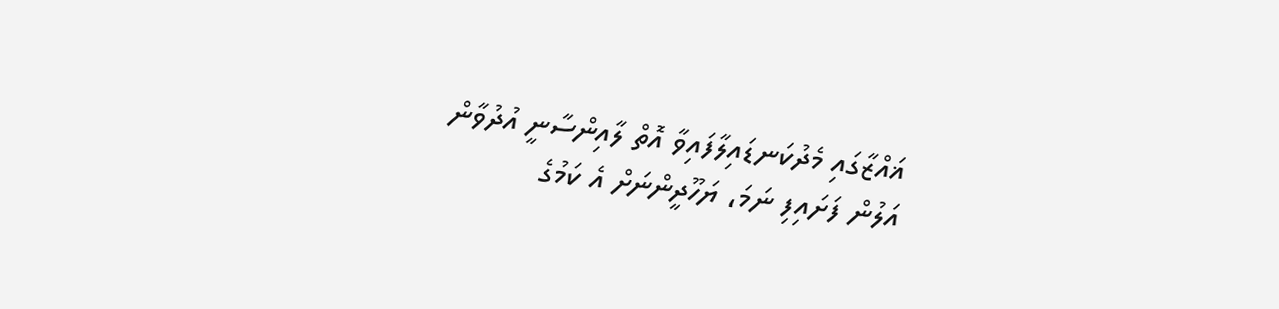ޣައްޒާގައި މެދުކަނޑައިލާފައިވާ އޮތް ލާއިންސާނީ އުދުވާން އަލުން ފަށައިފި ނަމަ، ޔަހޫދީންނަށް އެ ކަމުގެ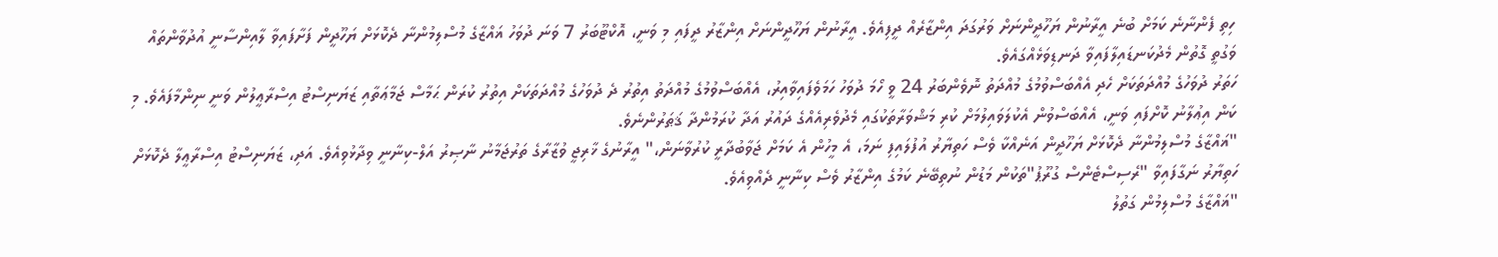ހިތި ފެންނާނެ ކަމަށް ބުނެ އީރާނުން ޔަހޫދީންނަށް ވަރުގަދަ އިންޒާރެއް ދީފިއެވެ. އީރާނުން ޔަހޫދީންނަށް އިންޒާރު ދީފައި މި ވަނީ، އޮކްޓޫބަރު 7 ވަނަ ދުވަހު ޣައްޒާގެ މުސްލިމުންނާ ދެކޮޅަށް ޔަހޫދީން ފަށާފައިވާ ލާއިންސާނީ އުދުވާންތައް ވަގުތީ ގޮތުން މެދުކަނޑައިލާފައިވާ ދަނޑިވަޅެއްގައެވެ.
ހަތަރު ދުވަހުގެ މުއްދަތަކަށް ހެދި އެއްބަސްވުމުގެ މުއްދަތު ނޮވެންބަރު 24 ވީ ހޯމަ ދުވަހު ހަމަވެފައިވާއިރު، އެއްބަސްވުމުގެ މުއްދަތު އިތުރު ދެ ދުވަހުގެ މުއްދަތަކަށް އިތުރު ކުރަން ޙަމާސް ޖަމާޢަތާއި ޒަޔަނިސްޓު އިސްރާޢީލުން ވަނީ ނިންމާފައެވެ. މި ކަން އިޢުލާނު ކޮށްފައި ވަނީ، އެއްބަސްވުން އެކުލަވައިލުމަށް ކުރި މަޝްވަރާތަކުގައި މެދުވެރިއެއްގެ ދައުރު އަދާ ކުރަމުންދާ ޤަޠަރުންނެވެ.
"ޣައްޒާގެ މުސްލިމުންނާ ދެކޮޅަށް ޔަހޫދީން އަނެއްކާ ވެސް ހަތިޔާރު އުފުލައިފި ނަމަ، އެ މީހުން އެ ކަމަށް ޖަވާބުދާރީ ކުރުވާނަން،" އީރާނުގެ ޚާރިޖީ ވުޒާރާގެ ތަރުޖަމާނު ނާޞިރު އަލް-ކިނާނީ ވިދާޅުވިއެވެ. އަދި، ޒަޔަނިސްޓު އިސްރާޢީލާ ދެކޮޅަށް ހަތިޔާރު ނަގާފައިވާ "ރެސިސްޓެންސް ގުރޫޕު"ތަކުން މަޑުން ނުތިބޭނެ ކަމުގެ އިންޒާރު ވެސް ކިނާނީ ދެއްވިއެވެ.
"ޣައްޒާގެ މުސްލިމުން ގަތުލު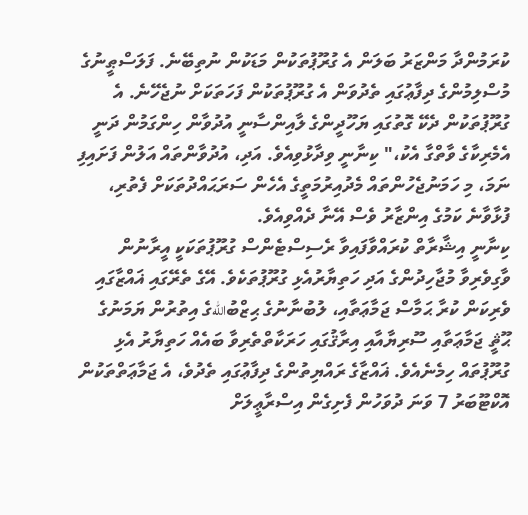ކުރަމުންދާ މަންޒަރު ބަލަން އެ ގުރޫޕުތަކުން މަޑަކުން ނުތިބޭނެ. ފަލަސްޠީނުގެ މުސްލިމުންގެ ދިފާޢުގައި ތެދުވަން އެ ގުރޫޕުތަކުން ފަހަތަކަށް ނުޖެހޭނެ. އެ ގުރޫޕުތަކުން ދެކޭ ގޮތުގައި ޔަހޫދީންގެ ލާއިންސާނީ އުދުވާން ހިންގަމުން ދަނީ އެމެރިކާގެ ވާތްގާ އެކު،" ކިނާނީ ވިދާޅުވިއެވެ. އަދި، އުދުވާންތައް އަލުން ފަށައިފި ނަމަ، މި ހަމަނުޖެހުންތައް މެދުއިރުމަތީގެ އެހެން ސަރަޙައްދުތަކަށް ފެތުރި، ފުޅާވާނެ ކަމުގެ އިންޒާރު ވެސް އޭނާ ދެއްވިއެވެ.
ކިނާނީ އިޝާރާތް ކުރައްވާފައިވާ ރެސިސްޓެންސް ގުރޫޕުތަކަކީ އީރާނުން ވާގިވެރިވާ މުޖާހިދުންގެ އަދި ހަތިޔާރުއެޅި ގުރޫޕުތަކެވެ. އޭގެ ތެރޭގައި ޣައްޒާގައި ވެރިކަން ކުރާ ޙަމާސް ޖަމާޢަތާއި، ލުބުނާނުގެ ޙިޒްބުاللهގެ އިތުރުން ޔަމަނުގެ ޙޫޘީ ޖަމާޢަތާއި ސޫރިޔާއާއި އިރާޤުގައި ހަރަކާތްތެރިވާ ބައެއް ހަތިޔާރު އެޅި ގުރޫޕުތައް ހިމެނެއެވެ. ޣައްޒާގެ ރައްޔިތުންގެ ދިފާޢުގައި ތެދުވެ، އެ ޖަމާޢަތްތަކުން އޮކްޓޫބަރު 7 ވަނަ ދުވަހުން ފެށިގެން އިސްރާޢީލަށް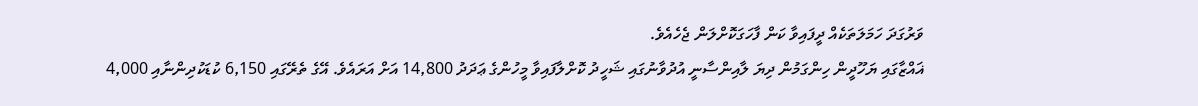ވަރުގަދަ ހަމަލަތަކެއް ދީފައިވާ ކަން ފާހަގަކޮށްލަން ޖެހެއެވެ.
ޣައްޒާގައި ޔަހޫދީން ހިންގަމުން ދިޔަ ލާއިންސާނީ އުދުވާނުގައި ޝަހީދު ކޮށްލާފައިވާ މީހުންގެ ޢަދަދު 14,800 އަށް އަރައެވެ. އޭގެ ތެރޭގައި 6,150 ކުޑަކުދިންނާއި 4,000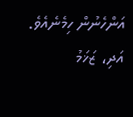އަންހެނުން ހިމެނެއެވެ. އަދި، ޒަޚަމު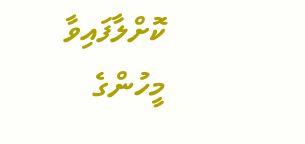ކޮށްލާފައިވާ މީހުންގެ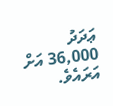ޢަދަދު 36,000 އަށް އަރައެވެ.